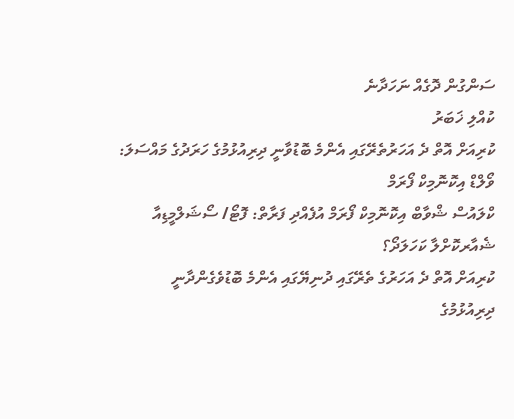ސަންގުން ދޮގެއް ނަހަދާނެ
ކުއްލި ޚަބަރު
ކުރިއަށް އޮތް ދެ އަހަރުތެރޭގައި އެންމެ ބޮޑުވާނީ ދިރިއުޅުމުގެ ހަރަދުގެ މައްސަލަ: ވޯލްޑް އިކޮނޮމިކް ފޯރަމް
ކްލައުސް ޝްވާބް އިކޮނޮމިކް ފޯރަމް އުފެއްދި ފަރާތް: ފޮޓޯ/ ސޯޝަލްމީޑިއާ
ޝެއާރކޮށްލާ ކަހަލަދޯ؟
ކުރިއަށް އޮތް ދެ އަހަރުގެ ތެރޭގައި ދުނިޔޭގައި އެންމެ ބޮޑުވެގެންދާނީ ދިރިއުޅުމުގެ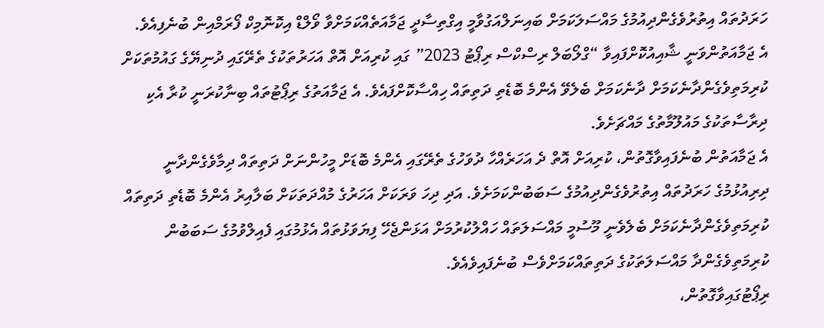ހަރަދުތައް އިތުރުވެގެންދިއުމުގެ މައްސަލަކަމަށް ބައިނަލްއަގުވާމީ އިގްތިސާދީ ޖަމާއަތެއްކަމަށްވާ ވޯލްޑް އިކޮނޮމިކް ފޯރަމްއިން ބުނެފިއެވެ.
އެ ޖަމާއަތުންވަނީ ޝާއިއުކޮށްފައިވާ “ގްލޯބަލް ރިސްކްސް ރިޕޯޓު 2023” ގައި ކުރިއަށް އޮތް އަހަރުތަކުގެ ތެރޭގައި ދުނިޔޭގެ ގައުމުތަކަށް ކުރިމަތިވެގެންދާނެކަމަށް ދާނެކަމަށް ބެލެވޭ އެންމެ ބޮޑެތި ދަތިތައް ހިއްސާކޮށްފައެވެ. އެ ޖަމާއަތުގެ ރިޕޯޓުތައް ބިނާކުރަނީ ކުރާ އެކި ދިރާސާތަކުގެ މައުލޫމާތުގެ މައްޗަށެވެ.
އެ ޖަމާއަތުން ބުނެފައިވާގޮތުން، ކުރިއަށް އޮތް ދެ އަހަރެއްހާ ދުވަހުގެ ތެރޭގައި އެންމެ ބޮޑަށް މީހުންނަށް ދަތިތައް ދިމާވެގެންދާނީ ދިރިއުޅުމުގެ ހަރަދުތައް އިތުރުވެގެންދިއުމުގެ ސަބަބުންކަމަށެވެ. އަދި ދިހަ ވަރަކަށް އަހަރުގެ މުއްދަތަކަށް ބަލާއިރު އެންމެ ބޮޑެތި ދަތިތައް ކުރިމަތިވެގެންދާނެކަމަށް ބެލެވެނީ މޫސުމީ މައްސަލަތައް ހައްލުކުރުމަށް އަޅަންޖެހޭ ފިޔަވަޅުތައް އެޅުމުގައި ފެއިލްވުމުގެ ސަބަބުން ކުރިމަތިވެގެންދާ މައްސަލަތަކުގެ ދަތިތައްކަމަށްވެސް ބުނެފައިވެއެވެ.
ރިޕޯޓުގައިވާގޮތުން،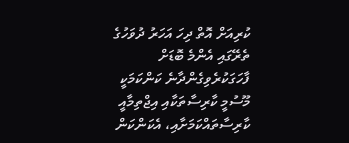ކުރިއަށް އޮތް ދިހަ އަހަރު ދުވަހުގެ ތެރޭގައި އެންމެ ބޮޑަށް ފާހަގަކުރެވިގެންދާނެ ކަންކަމަކީ މޫސުމީ ކާރިސާތަކާއި އިޖްތިމާއީ ކާރިސާތައްކަމަށާއި، އެކަންކަން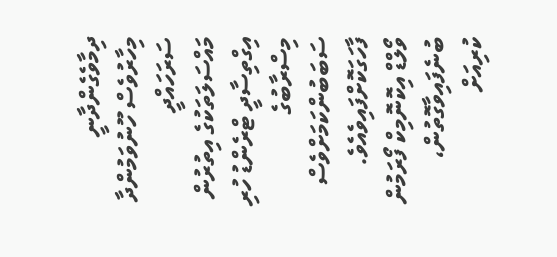ދިމާވެގެންދާނީ މިހާރުވެސް ހޫނުވަމުންދާ ސަރަހައްދީ މައްސަލަތަކުގެ އިތުރުން އިގްތިސާދީ ޓްރެންޑު ހުރި މިސްރާބުގެ ސަބަބުންކަމަށްވެސް ފާހަގަކޮށްފައިވެއެވެ.
ވޯލްޑް އިކޮނޮމިކް ފޯރަމުން ބުނެފައިވާގޮތުން، ކުރިއަށް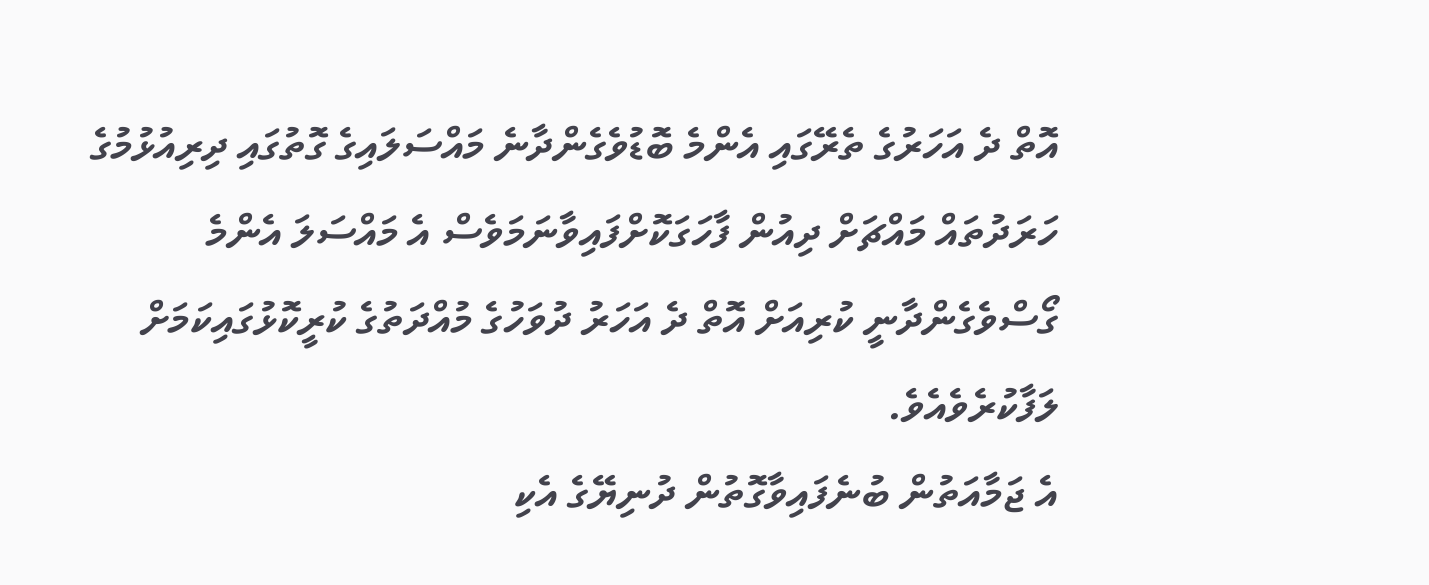އޮތް ދެ އަހަރުގެ ތެރޭގައި އެންމެ ބޮޑުވެގެންދާނެ މައްސަލައިގެ ގޮތުގައި ދިރިއުޅުމުގެ ހަރަދުތައް މައްޗަށް ދިއުން ފާހަގަކޮށްފައިވާނަމަވެސް އެ މައްސަލަ އެންމެ ގޯސްވެގެންދާނީ ކުރިއަށް އޮތް ދެ އަހަރު ދުވަހުގެ މުއްދަތުގެ ކުރީކޮޅުގައިކަމަށް ލަފާކުރެވެއެވެ.
އެ ޖަމާއަތުން ބުނެފައިވާގޮތުން ދުނިޔޭގެ އެކި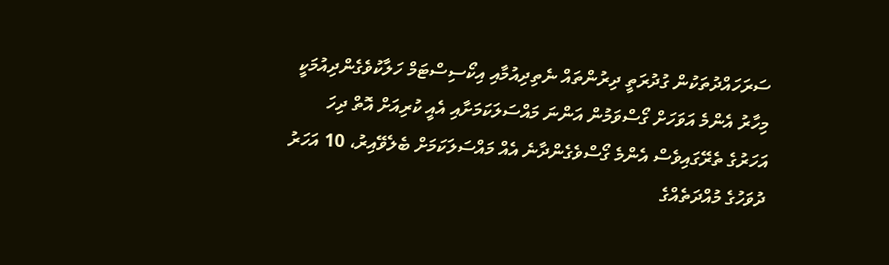ސަރަހައްދުތަކުން ގުދުރަތީ ދިރުންތައް ނެތިދިއުމާއި އިކޯސިސްޓަމް ހަލާކުވެގެންދިއުމަކީ މިހާރު އެންމެ އަވަހަށް ގޯސްވަމުން އަންނަ މައްސަލަކަމަށާއި އެއީ ކުރިއަށް އޮތް ދިހަ އަހަރުގެ ތެރޭގައިވެސް އެންމެ ގޯސްވެގެންދާނެ އެއް މައްސަލަކަމަށް ބެލެވޭއިރު، 10 އަހަރު ދުވަހުގެ މުއްދަތެއްގެ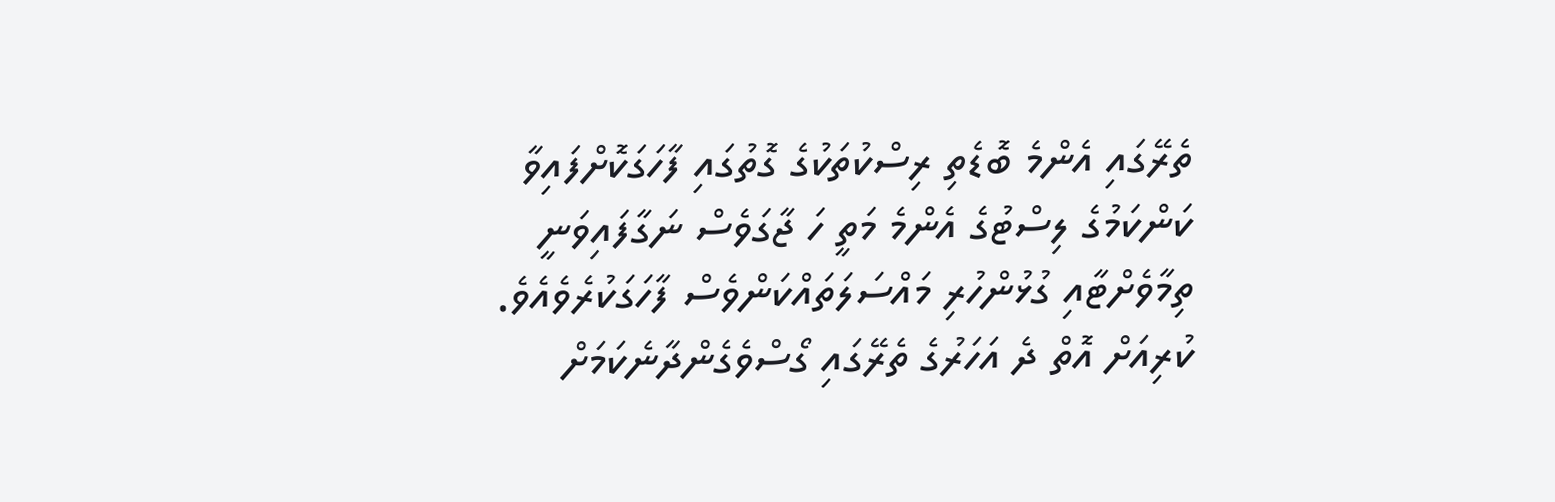ތެރޭގައި އެންމެ ބޮޑެތި ރިސްކުތަކުގެ ގޮތުގައި ފާހަގަކޮށްފައިވާ ކަންކަމުގެ ލިސްޓުގެ އެންމެ މަތީ ހަ ޖާގަވެސް ނަގާފައިވަނީ ތިމާވެށްޓާއި ގުޅުންހުރި މައްސަލަތައްކަންވެސް ފާހަގަކުރެވެއެވެ.
ކުރިއަށް އޮތް ދެ އަހަރުގެ ތެރޭގައި ގޯސްވެގެންދާނެކަމަށް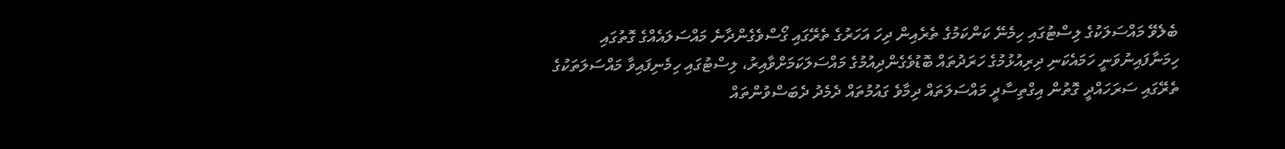ބެލެވޭ މައްސަލަކުގެ ލިސްޓުގައި ހިމެނޭ ކަންކަމުގެ ތެރެއިން ދިހަ އަހަރުގެ ތެރޭގައި ގޯސްވެގެންދާނެ މައްސަލައެއްގެ ގޮތުގައި ހިމަނާފައިނުވަނީ ހަމައެކަނި ދިރިއުޅުމުގެ ހަރަދުތައް ބޮޑުވެގެންދިއުމުގެ މައްސަލަކަމަށްވާއިރު، ލިސްޓުގައި ހިމެނިފައިވާ މައްސަލަތަކުގެ ތެރޭގައި ސަރަހައްދީ ގޮތުން އިގްތިސާދީ މައްސަލަތައް ދިމާވެ ގައުމުތައް ދެމެދު ދެބަސްވުންތައް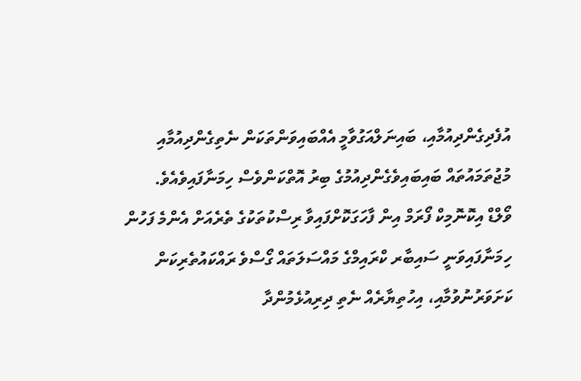އުފެދިގެންދިއުމާއި، ބައިނަލްއަގުވާމީ އެއްބައިވަންތަކަން ނެތިގެންދިއުމާއި މުޖުތަމައުތައް ބައިބައިވެގެންދިއުމުގެ ބިރު އޮތްކަންވެސް ހިމަނާފައިވެއެވެ.
ވޯލްޑް އިކޮނޮމިކް ފޯރަމް އިން ފާހަގަކޮށްފައިވާ ރިސްކުތަކުގެ ތެރެއަށް އެންމެ ފަހުން ހިމަނާފައިވަނީ ސައިބާރ ކްރައިމްގެ މައްސަލަތައް ގޯސްވެ ރައްކައުތެރިކަން ކަށަވަރުނުވުމާއި، އިހުތިޔާރެއް ނެތި ދިރިއުޅެމުންދާ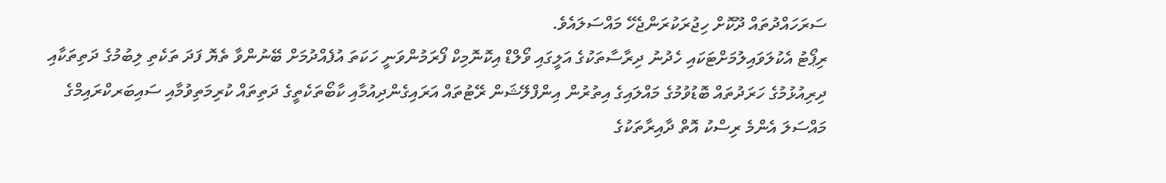ސަރަހައްދުތައް ދޫކޮށް ހިޖުރަކުރަންޖެހޭ މައްސަލައެވެ.
ރިޕޯޓު އެކުލަވައިލުމަށްޓަކައި ހެދުނު ދިރާސާތަކުގެ އަލީގައި ވޯލްޑް އިކޮނޮމިކް ފޯރަމުންވަނީ ހަކަތަ އުފެއްދުމަށް ބޭނުންވާ ތެޔޮ ފަދަ ތަކެތި ލިބުމުގެ ދަތިތަކާއި ދިރިއުޅުމުގެ ހަރަދުތައް ބޮޑުވުމުގެ މައްލައިގެ އިތުރުން އިންފްލޭޝަން ރޭޓުތައް އަރައިގެންދިއުމާއި ކާބޯތަކެތީގެ ދަތިތައް ކުރިމަތިވުމާއި ސައިބަރކްރައިމްގެ މައްސަލަ އެންމެ ރިސްކު އޮތް ދާއިރާތަކުގެ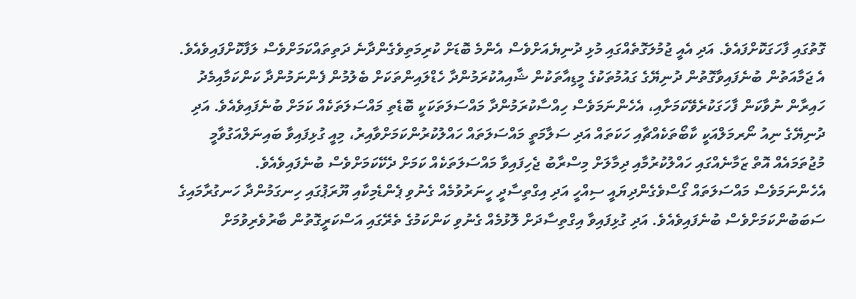ގޮތުގައި ފާހަގަކޮށްފައެވެ. އަދި އެއީ ޖުމުލަގޮތެއްގައި މުޅި ދުނިޔެއަށްވެސް އެންމެ ބޮޑަށް ކުރިމަތިވެގެންދާނެ ދަތިތައްކަމަށްވެސް ލަފާކޮށްފައިވެއެވެ.
އެ ޖަމާއަތުން ބުނެފައިވާގޮތުން ދުނިޔޭގެ ގައުމުތަކުގެ މީޑިއާތަކުން ޝާއިއުކުރަމުންދާ ހެޑްލައިންތަކަށް ބެލުމުން ފެންނަމުންދާ ކަންކަމާއިމެދު ހައިރާން ނުވާކަން ފާހަގަކުރެވޭކަމަށާއި، އެހެންނަމަވެސް ހިއްސާކުރަމުންދާ މައްސަލަތަކަކީ ބޮޑެތި މައްސަލަތަކެއް ކަމަށް ބުނެފައިވެއެވެ. އަދި ދުނިޔޭގެ ނިއު ނޯރމަލްއަކީ ކާބޯތަކެއްޗާއި ހަކަތައް އަދި ސަލާމަތީ މައްސަލަތައް ހައްލުކުރުންކަމަށްވާއިރު، މިއީ ގުޅިފައިވާ ބައިނަލްއަގުވާމީ މުޖުތަމައެއް އޮތް ޒަމާނެއްގައި ހައްލުކުރުމާއި ދިމާލަށް މިސްރާބު ޖެހިފައިވާ މައްސަލަތަކެއް ކަމަށް ދެކޭކަމަށްވެސް ބުނެފައިވެއެވެ.
އެހެންނަމަވެސް މައްސަލަތައް ގޯސްވެގެންދިޔައީ ސިއްހީ އަދި އިގްތިސާދީ ހީނަރުވުމެއް ގެނުވި ޕެންޑެމިކާއި ޔޫރަޕުގައި ހިނގަމުންދާ ހަނގުރާމައިގެ ސަބަބުންކަމަށްވެސް ބުނެފައިވެއެވެ. އަދި ގުޅިފައިވާ އިގްތިސާދަށް ލޮޅުމެއް ގެނުވި ކަންކަމުގެ ތެރޭގައި އަސްކަރީގޮތުން ބާރުވެރިވުމަށް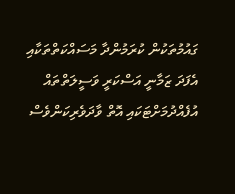ގައުމުތަކުން ކުރަމުންދާ މަސައްކަތްތަކާއި އެފަދަ ޒަމާނީ އަސްކަރީ ވަސީލަތްތައް އުފެއްދުމަށްޓަކައި އޮތް ވާދަވެރިކަންވެސް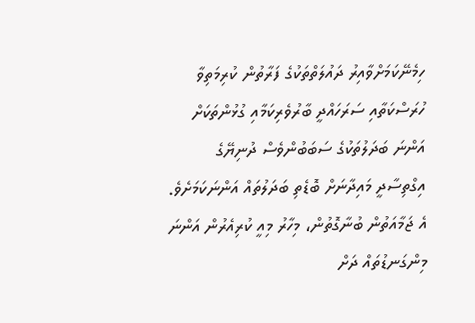ހިމެނޭކަމަށްވާއިރު ދައުލަތްތަކުގެ ފަރާތުން ކުރިމަތިވާ ހުރަސްކަތާއި ސަރަހައްދީ ބާރުވެރިކަމާއި ގުޅުންތަކަށް އަންނަ ބަދަލުތަކުގެ ސަބަބުންވެސް ދުނިޔޭގެ އިގްތިސާދީ މައިދާނަށް ބޮޑެތި ބަދަލުތައް އަންނަކަމަށެވެ.
އެ ޖަމާއަތުން ބުނާގޮތުން، މިހާރު މިއީ ކުރިއެރުން އަންނަ މިންގަނޑުތައް ދަށް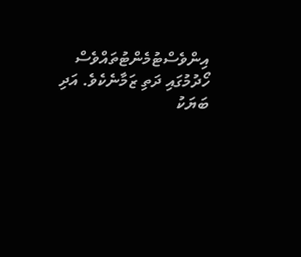އިންވެސްޓުމެންޓުތައްވެސް ހޯދުމުގައި ދަތި ޒަމާނެކެވެ. އަދި ބަޔަކު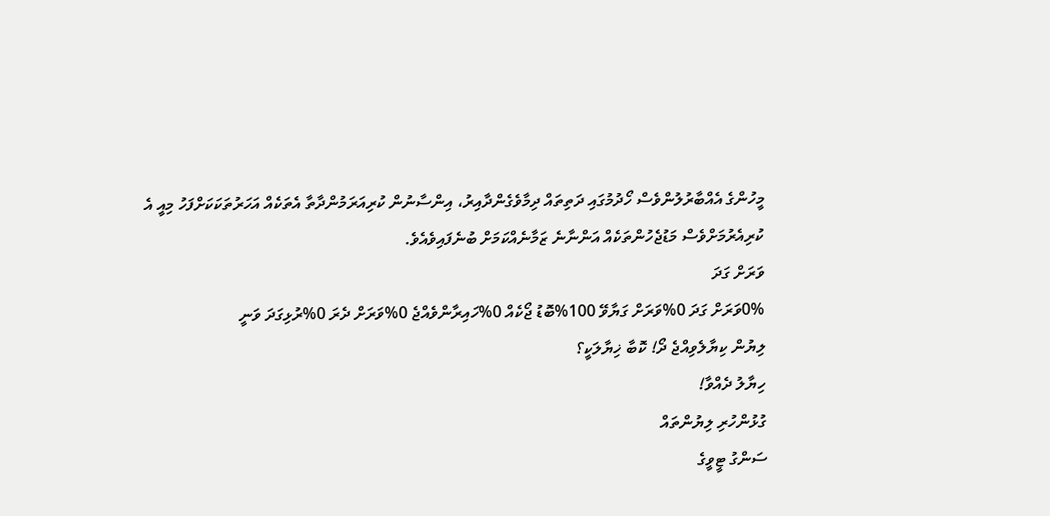މީހުންގެ އެއްބާރުލުންވެސް ހޯދުމުގައި ދަތިތައް ދިމާވެގެންދާއިރު، އިންސާނުން ކުރިއަރަމުންދާތާ އެތަކެއް އަހަރުތަކަކަށްފަހު މިއީ އެ ކުރިއެރުމަށްވެސް މަޑުޖެހުންތަކެއް އަންނާނެ ޒަމާނެއްކަމަށް ބުނެފައިވެއެވެ.
ވަރަށް ގަދަ
0%ވަރަށް ގަދަ 0%ވަރަށް ގަޔާވޭ 100%ބޮޑު ޖޯކެއް 0%ހައިރާންވެއްޖެ 0%ވަރަށް ދެރަ 0%ރުޅިގަދަ ވަނީ
ލިޔުން ކިޔާލެވިއްޖެ ދޯ! ކޮބާ ޚިޔާލަކީ؟
ހިޔާލު ދެއްވާ!
ގުޅުންހުރި ލިޔުންތައް
ސަންގު ޓީވީގެ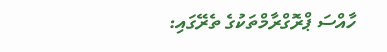ހާއްސަ ޕްރޮގްރާމްތަކުގެ ތެރޭގައި: